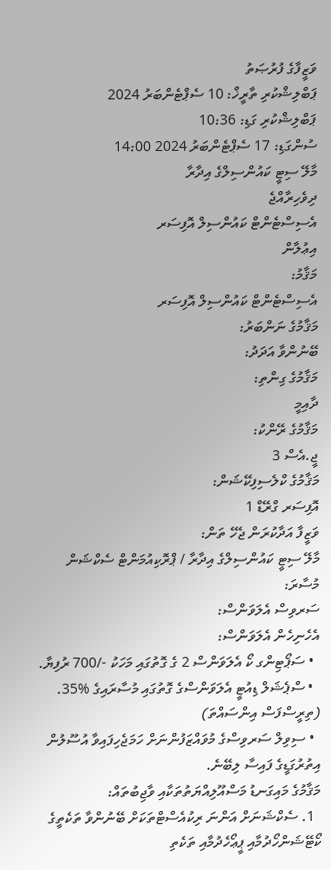ވަޒީފާގެ ފުރުޞަތު
ޕަބްލިޝްކުރި ތާރީޚް: 10 ސެޕްޓެންބަރު 2024
ޕަބްލިޝްކުރި ގަޑި: 10:36
ސުންގަޑި: 17 ސެޕްޓެންބަރު 2024 14:00
މާލޭ ސިޓީ ކައުންސިލްގެ އިދާރާ
ދިވެހިރާއްޖެ
އެސިސްޓެންޓް ކައުންސިލް އޮފިސަރ
އިޢުލާން
މަޤާމު:
އެސިސްޓެންޓް ކައުންސިލް އޮފިސަރ
މަޤާމުގެ ނަންބަރު:
ބޭނުންވާ އަދަދު:
މަޤާމުގެ ގިންތި:
ދާއިމީ
މަޤާމުގެ ރޭންކު:
ޖީ.އެސް 3
މަޤާމުގެ ކްލެސިފިކޭޝަން:
އޮފިސަރ ގްރޭޑް 1
ވަޒީފާ އަދާކުރަން ޖެހޭ ތަން:
މާލޭ ސިޓީ ކައުންސިލްގެ އިދާރާ / ޕްރޮކިއުމަންޓް ސެކްޝަން
މުސާރަ:
ސަރވިސް އެލަވަންސް:
އެހެނިހެން އެލަވަންސް:
  • ސަޕޯޓިންގ ކޯ އެލަވަންސް 2 ގެ ގޮތުގައި މަހަކު -/700 ރުފިޔާ.
  • ސްޕެޝަލް ޑިއުޓީ އެލަވަންސްގެ ގޮތުގައި މުސާރައިގެ %35. (ތިރީސްފަސް އިންސައްތަ)
  • ސިވިލް ސަރވިސްގެ މުވައްޒަފުންނަށް ހަމަޖެހިފައިވާ އުސޫލުން އިތުރުގަޑީގެ ފައިސާ ލިބޭނެ.
މަޤާމުގެ މައިގަނޑު މަސްއޫލިއްޔަތުތަކާއި ވާޖިބުތައް:
  1. ސެކްޝަނަށް އަންނަ ރިކުއެސްޓްތަކަށް ބޭނުންވާ ތަކެތީގެ ކޯޓޭޝަންހޯދުމާއި ޕީޢޯހެދުމާއި ތަކެތި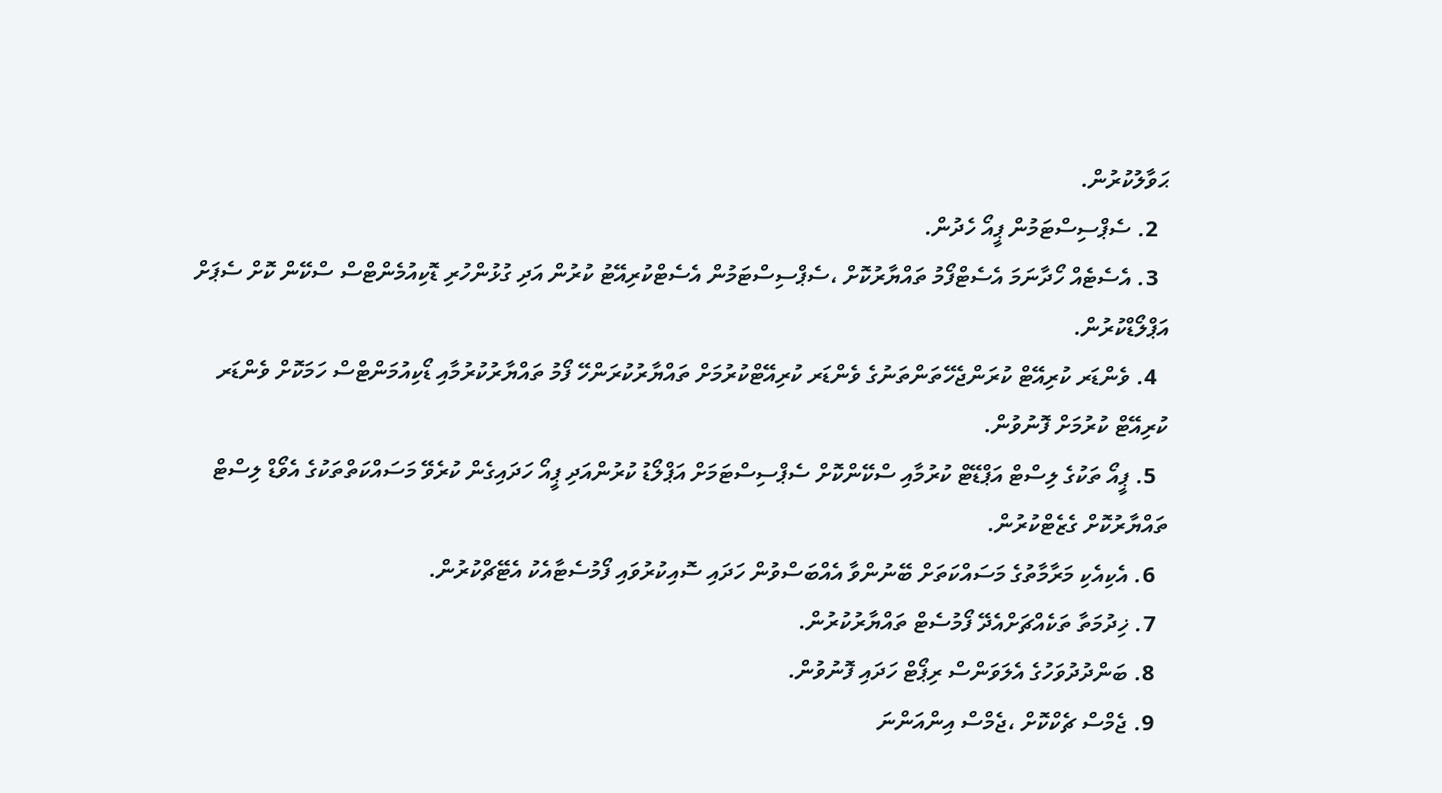ޙަވާލުކުރުން.
  2. ސެޕްސިސްޓަމުން ޕީއޯ ހެދުން.
  3. އެސެޓެއް ހޯދާނަމަ އެސެޓްފޯމު ތައްޔާރުކޮށް ،ސެޕްސިސްޓަމުން އެސެޓްކުރިއޭޓު ކުރުން އަދި ގުޅުންހުރި ޑޮކިއުމެންޓްސް ސްކޭން ކޮށް ސެޕަށް އަޕްލޯޑްކުރުން.
  4. ވެންޑަރ ކުރިއޭޓް ކުރަންޖެހޭތަންތަނުގެ ވެންޑަރ ކުރިއޭޓްކުރުމަށް ތައްޔާރުކުރަންހޭ ފޯމު ތައްޔާރުކުރުމާއި ޑޯކިއުމަންޓްސް ހަމަކޮށް ވެންޑަރ ކުރިއޭޓް ކުރުމަށް ފޮނުވުން.
  5. ޕީއޯ ތަކުގެ ލިސްޓް އަޕްޑޭޓް ކުރުމާއި ސްކޭންކޮށް ސެޕްސިސްޓަމަށް އަޕްލޯޑު ކުރުންއަދި ޕީއޯ ހަދައިގެން ކުރެވޭ މަސައްކަތްތަކުގެ އެވޯޑް ލިސްޓް ތައްޔާރުކޮށް ގެޒެޓްކުރުން.
  6. އެކިއެކި މަރާމާތުގެ މަސައްކަތަށް ބޭނުންވާ އެއްބަސްވުން ހަދައި ސޮއިކުރުވައި ފޯމުސެޓާއެކު އެޓޭޗްކުރުން.
  7. ޚިދުމަތާ ތަކެއްޗަށްއެދޭ ފޯމުސެޓް ތައްޔާރުކުރުން.
  8. ބަންދުދުވަހުގެ އެލަވަންސް ރިޕޯޓް ހަދައި ފޮނުވުން.
  9. ޖެމްސް ޗެކްކޮށް ،ޖެމްސް އިންއަންނަ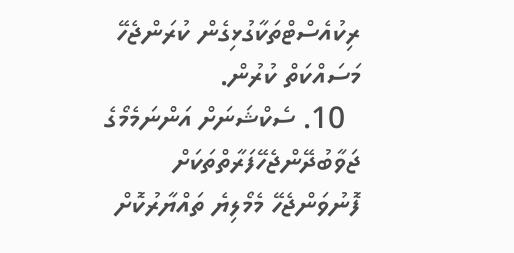ރިކުއެސްޓްތަކާގުޅިގެން ކުރަންޖެހޭ މަސައްކަތް ކުރުން.
  10. ސެކްޝަނަށް އަންނަމެމޯގެ ޖަވާބުދޭންޖެހޭފަރާތްތަކަށް ފޮނުވަންޖެހޭ މެމޯލިޔެ ތައްޔާރުކޮށް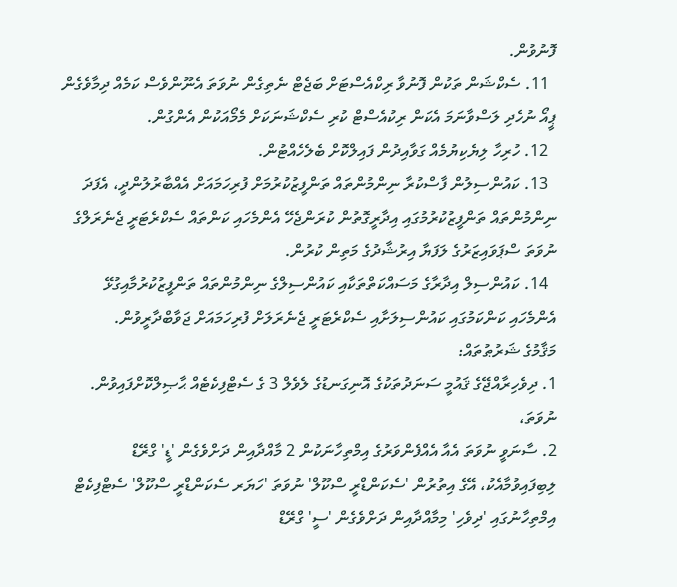ފޮނުވުން.
  11. ސެކްޝަން ތަކުން ފޮނުވާ ރިކްއެސްޓަށް ބަޖެޓް ނެތިގެން ނުވަތަ އެނޫންވެސް ކަމެއް ދިމާވެގެން ޕީއޯ ނުހެދި ލަސްވާނަމަ އެކަން ރިކުއެސްޓް ކުރި ސެކްޝަނަކަށް މެމޯއަކުން އެންގުން.
  12. ހުރިހާ ލިޔެކިޔުމެއް ގަވާއިދުން ފައިލްކޮށް ބެލެހެއްޓުން.
  13. ކައުންސިލުން ފާސްކުރާ ނިންމުންތައް ތަންފީޒުކުރުމަށް ފުރިހަމައަށް އެއްބާރުލުންދީ، އެފަދަ ނިންމުންތައް ތަންފީޒުކުރުމުގައި އިދާރީގޮތުން ކުރަންޖެހޭ އެންމެހައި ކަންތައް ސެކްރެޓަރީ ޖެނެރަލްގެ ނުވަތަ ސްޕަވައިޒަރުގެ ލަފަޔާ އިރުޝާދުގެ މަތިން ކުރުން.
  14. ކައުންސިލް އިދާރާގެ މަސައްކަތްތަކާއި ކައުންސިލްގެ ނިންމުންތައް ތަންފީޒުކުރުމާއިގުޅޭ އެންމެހައި ކަންކަމުގައި ކައުންސިލަށާއި ސެކްރެޓަރީ ޖެނެރަލަށް ފުރިހަމައަށް ޖަވާބްދާރީވުން.
މަޤާމުގެ ޝަރުޠުތައް:
1. ދިވެހިރާއްޖޭގެ ޤައުމީ ސަނަދުތަކުގެ އޮނިގަނޑުގެ ލެވެލް 3 ގެ ސެޓްފިކެޓެއް ޙާޞިލްކޮށްފައިވުން.
ނުވަތަ،
2. ސާނަވީ ނުވަތަ އެއާ އެއްފެންވަރުގެ އިމްތިހާނަކުން 2 މާއްދާއިން ދަށްވެގެން 'ޑީ' ގްރޭޑް ލިބިފައިވުމާއެކު، އޭގެ އިތުރުން 'ސެކަންޑްރީ ސްކޫލް' ނުވަތަ 'ހަޔަރ ސެކަންޑްރީ ސްކޫލް' ސެޓްފިކެޓް އިމްތިހާނުގައި 'ދިވެހި' މިމާއްދާއިން ދަށްވެގެން 'ސީ' ގްރޭޑް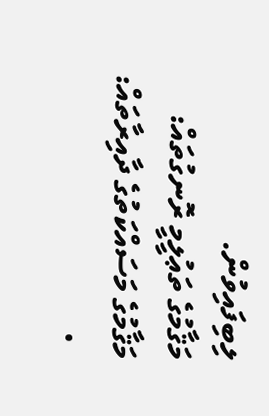ލިބިފައިވުން.
މަޤާމުގެ ތަޢުލީމީ ރޮނގުތައް:
މަޤާމުގެ މަސައްކަތުގެ ދާއިރާތައް:
  •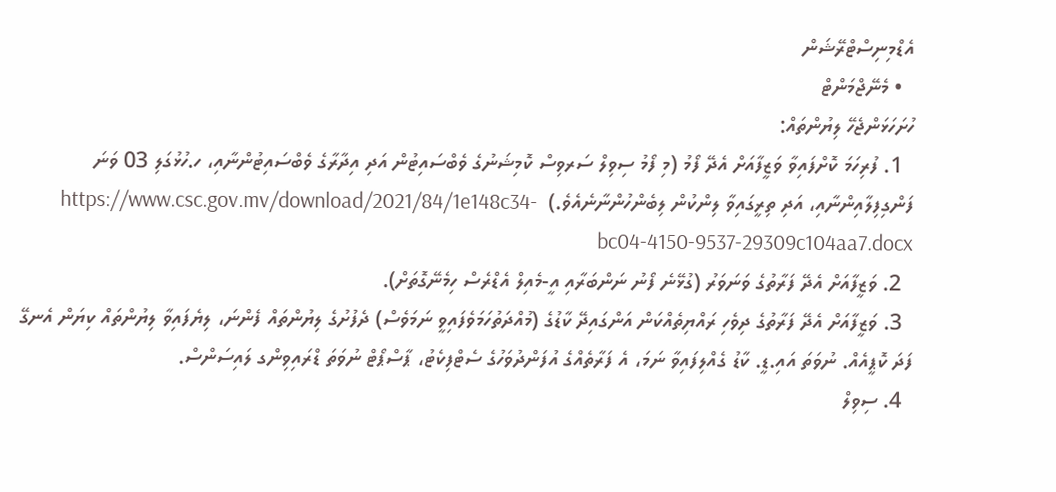އެޑްމިނިސްޓްރޭޝަން
  • މެނޭޖްމަންޓް
ހުށަހަޅަންޖެހޭ ލިޔުންތައް:
  1. ފުރިހަމަ ކޮށްފައިވާ ވަޒީފާއަށް އެދޭ ފޯމު (މި ފޯމު ސިވިލް ސަރވިސް ކޮމިޝަނުގެ ވެބްސައިޓުން އަދި އިދާރާގެ ވެބްސައިޓުންނާއި، ހ.ހުޅުގަލި 03 ވަނަ ފަންގިފިލާއިންނާއި، އަދި ތިރީގައިވާ ލިންކުން ލިބެންހުންނާނެއެވެ.)  https://www.csc.gov.mv/download/2021/84/1e148c34-bc04-4150-9537-29309c104aa7.docx
  2. ވަޒީފާއަށް އެދޭ ފަރާތުގެ ވަނަވަރު (ގުޅޭނެ ފޯނު ނަންބަރާއި އީ-މެއިލް އެޑްރެސް ހިމެނޭގޮތަށް).
  3. ވަޒީފާއަށް އެދޭ ފަރާތުގެ ދިވެހި ރައްޔިތެއްކަން އަންގައިދޭ ކާޑުގެ (މުއްދަތުހަމަވެފައިވީ ނަމަވެސް) ދެފުށުގެ ލިޔުންތައް ފެންނަ، ލިޔެފައިވާ ލިޔުންތައް ކިޔަން އެނގޭ ފަދަ ކޮޕީއެއް. ނުވަތަ އައި.ޑީ. ކާޑު ގެއްލިފައިވާ ނަމަ، އެ ފަރާތެއްގެ އުފަންދުވަހުގެ ސެޓްފިކެޓު، ޕާސްޕޯޓް ނުވަތަ ޑްރައިވިންގ ލައިސަންސް.
  4. ސިވިލް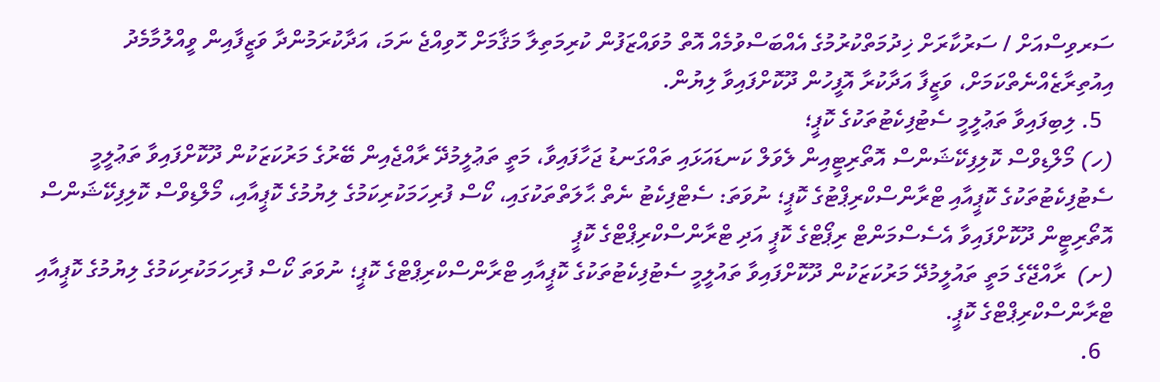ސަރވިސްއަށް / ސަރުކާރަށް ޚިދުމަތްކުރުމުގެ އެއްބަސްވުމެއް އޮތް މުވައްޒަފުން ކުރިމަތިލާ މަޤާމަށް ހޮވިއްޖެ ނަމަ، އަދާކުރަމުންދާ ވަޒީފާއިން ވީއްލުމާމެދު އިއުތިރާޒެއްނެތްކަމަށް، ވަޒީފާ އަދާކުރާ އޮފީހުން ދޫކޮށްފައިވާ ލިޔުން.
  5. ލިބިފައިވާ ތަޢުލީމީ ސެޓުފިކެޓުތަކުގެ ކޮޕީ؛
(ހ) މޯލްޑިވްސް ކޮލިފިކޭޝަންސް އޮތޯރިޓީއިން ލެވަލް ކަނޑައަޅައި ތައްގަނޑު ޖަހާފައިވާ، މަތީ ތަޢުލީމުދޭ ރާއްޖެއިން ބޭރުގެ މަރުކަޒަކުން ދޫކޮށްފައިވާ ތަޢުލީމީ ސެޓުފިކެޓުތަކުގެ ކޮޕީއާއި ޓްރާންސްކްރިޕްޓުގެ ކޮޕީ؛ ނުވަތަ: ސެޓްފިކެޓު ނެތް ޙާލަތްތަކުގައި، ކޯސް ފުރިހަމަކުރިކަމުގެ ލިޔުމުގެ ކޮޕީއާއި، މޯލްޑިވްސް ކޮލިފިކޭޝަންސް އޮތޯރިޓީން ދޫކޮށްފައިވާ އެސެސްމަންޓް ރިޕޯޓްގެ ކޮޕީ އަދި ޓްރާންސްކްރިޕްޓްގެ ކޮޕީ
(ށ)  ރާއްޖޭގެ މަތީ ތައުލީމުދޭ މަރުކަޒަކުން ދޫކޮށްފައިވާ ތައުލީމީ ސެޓުފިކެޓުތަކުގެ ކޮޕީއާއި ޓްރާންސްކްރިޕްޓްގެ ކޮޕީ؛ ނުވަތަ ކޯސް ފުރިހަމަކުރިކަމުގެ ލިޔުމުގެ ކޮޕީއާއި ޓްރާންސްކްރިޕްޓްގެ ކޮޕީ.
  6.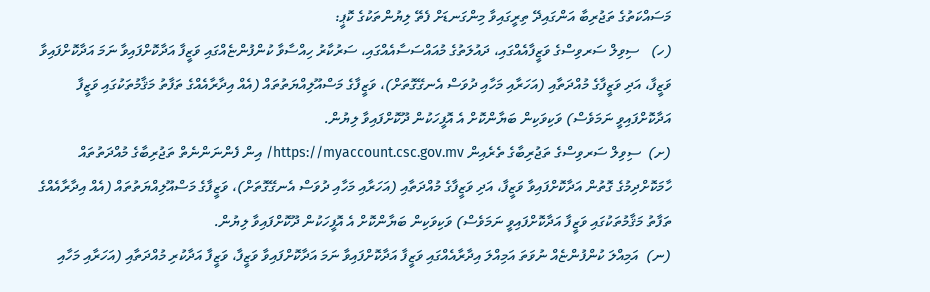މަސައްކަތުގެ ތަޖުރިބާ އަންގައިދޭ ތިރީގައިވާ މިންގަނޑަށް ފެތޭ ލިޔުންތަކުގެ ކޮޕީ:
(ހ)   ސިވިލް ސަރވިސްގެ ވަޒީފާއެއްގައި، ދައުލަތުގެ މުއައްސަސާއެއްގައި، ސަރުކާރު ހިއްސާވާ ކުންފުންޏެއްގައި ވަޒީފާ އަދާކޮށްފައިވާ ނަމަ އަދާކޮށްފައިވާ ވަޒީފާ، އަދި ވަޒީފާގެ މުއްދަތާއި (އަހަރާއި މަހާއި ދުވަސް އެނގޭގޮތަށް)، ވަޒީފާގެ މަސްއޫލިއްޔަތުތައް (އެއް އިދާރާއެއްގެ ތަފާތު މަޤާމުތަކުގައި ވަޒީފާ އަދާކޮށްފައިވީ ނަމަވެސް) ވަކިވަކިން ބަޔާންކޮށް އެ އޮފީހަކުން ދޫކޮށްފައިވާ ލިޔުން.
(ށ)  ސިވިލް ސަރވިސްގެ ތަޖުރިބާގެ ތެރެއިން https://myaccount.csc.gov.mv/ އިން ފެންނަންނެތް ތަޖުރިބާގެ މުއްދަތުތައް ހާމަކޮށްދިމުގެ ގޮތުން އަދާކޮށްފައިވާ ވަޒީފާ، އަދި ވަޒީފާގެ މުއްދަތާއި (އަހަރާއި މަހާއި ދުވަސް އެނގޭގޮތަށް)، ވަޒީފާގެ މަސްއޫލިއްޔަތުތައް (އެއް އިދާރާއެއްގެ ތަފާތު މަޤާމުތަކުގައި ވަޒީފާ އަދާކޮށްފައިވީ ނަމަވެސް) ވަކިވަކިން ބަޔާންކޮށް އެ އޮފީހަކުން ދޫކޮށްފައިވާ ލިޔުން.
(ނ)  އަމިއްލަ ކުންފުންޏެއް ނުވަތަ އަމިއްލަ އިދާރާއެއްގައި ވަޒީފާ އަދާކޮށްފައިވާ ނަމަ އަދާކޮށްފައިވާ ވަޒީފާ، ވަޒީފާ އަދާކުރި މުއްދަތާއި (އަހަރާއި މަހާއި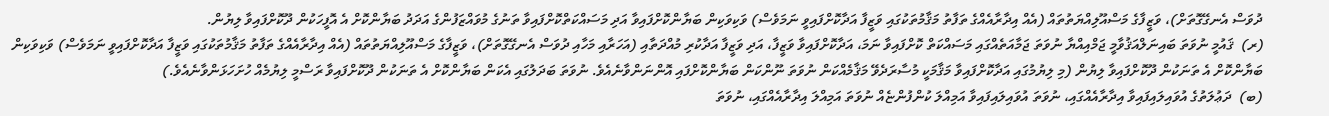ދުވަސް އެނގޭގޮތަށް)، ވަޒީފާގެ މަސްއޫލިއްޔަތުތައް (އެއް އިދާރާއެއްގެ ތަފާތު މަޤާމުތަކުގައި ވަޒީފާ އަދާކޮށްފައިވީ ނަމަވެސް) ވަކިވަކިން ބަޔާންކޮށްފައިވާ އަދި މަސައްކަތްކޮށްފައިވާ ތަނުގެ މުވައްޒަފުންގެ އަދަދު ބަޔާންކޮށް އެ އޮފީހަކުން ދޫކޮށްފައިވާ ލިޔުން.
(ރ)  ޤައުމީ ނުވަތަ ބައިނަލްއަޤުވާމީ ޖަމްއިއްޔާ ނުވަތަ ޖަމާއަތެއްގައި މަސައްކަތް ކޮށްފައިވާ ނަމަ، އަދާކޮށްފައިވާ ވަޒީފާ، އަދި ވަޒީފާ އަދާކުރި މުއްދަތާއި (އަހަރާއި މަހާއި ދުވަސް އެނގޭގޮތަށް)، ވަޒީފާގެ މަސްއޫލިއްޔަތުތައް (އެއް އިދާރާއެއްގެ ތަފާތު މަޤާމުތަކުގައި ވަޒީފާ އަދާކޮށްފައިވީ ނަމަވެސް) ވަކިވަކިން ބަޔާންކޮށް އެ ތަނަކުން ދޫކޮށްފައިވާ ލިޔުން (މި ލިޔުމުގައި އަދާކޮށްފައިވާ މަޤާމަކީ މުސާރަދެވޭ މަޤާމެއްކަން ނުވަތަ ނޫންކަން ބަޔާންކޮށްފައި އޮންނަންވާނެއެވެ. ނުވަތަ ބަދަލުގައި އެކަން ބަޔާންކޮށް އެ ތަނަކުން ދޫކޮށްފައިވާ ރަސްމީ ލިޔުމެއް ހުށަހަޅަންވާނެއެވެ.)
(ބ)  ދަޢުލަތުގެ އުވައިލައިފައިވާ އިދާރާއެއްގައި، ނުވަތަ އުވައިލައިފައިވާ އަމިއްލަ ކުންފުންޏެއް ނުވަތަ އަމިއްލަ އިދާރާއެއްގައި، ނުވަތަ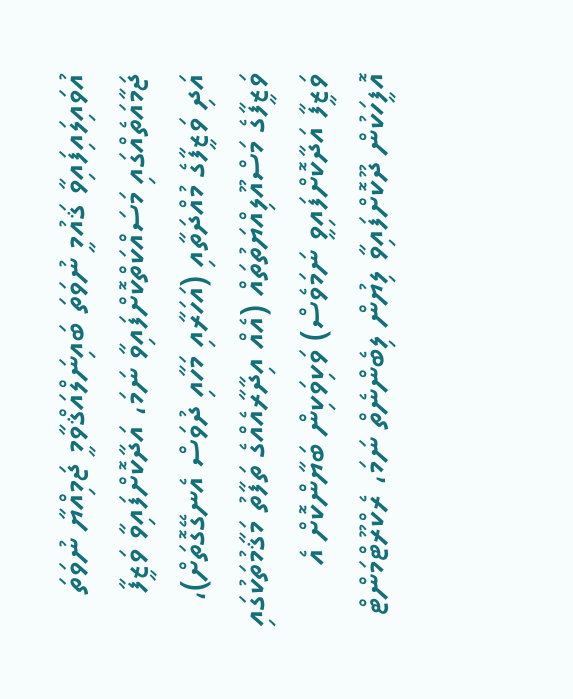އުވައިލައިފައިވާ ޤައުމީ ނުވަތަ ބައިނަލްއަޤްވާމީ ޖަމިއްޔާ ނުވަތަ ޖަމާއަތެއްގައި މަސައްކަތްކޮށްފައިވާ ނަމަ، އަދާކޮށްފައިވާ ވަޒީފާ އަދި ވަޒީފާގެ މުއްދަތާއި (އަހަރާއި މަހާއި ދުވަސް އެނގޭގޮތަށް)، ވަޒީފާގެ މަސްއޫލިއްޔަތުތައް (އެއް އިދާރާއެއްގެ ތަފާތު މަޤާމުތަކުގައި ވަޒީފާ އަދާކޮށްފައިވީ ނަމަވެސް) ވަކިވަކިން ބަޔާންކޮށް އެ އޮފީހަކުން ދޫކޮށްފައިވާ ލިޔުން ލިބެންނެތް ނަމަ، ރެކްރޫޓްމަންޓް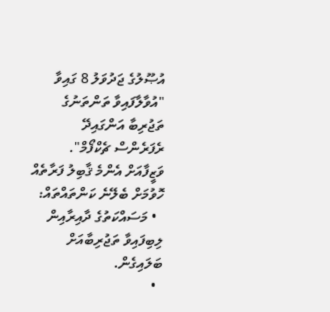އުޞޫލުގެ ޖަދުވަލު 8 ގައިވާ "އުވާލާފައިވާ ތަންތަނުގެ ތަޖުރިބާ އަންގައިދޭ ރެފަރެންސް ޗެކްފޯމް".
ވަޒީފާއަށް އެންމެ ޤާބިލު ފަރާތެއް ހޮވުމަށް ބެލޭނެ ކަންތައްތައް:
  • މަސައްކަތުގެ ދާއިރާއިން ލިބިފައިވާ ތަޖުރިބާއަށް ބަލައިގެން.
  •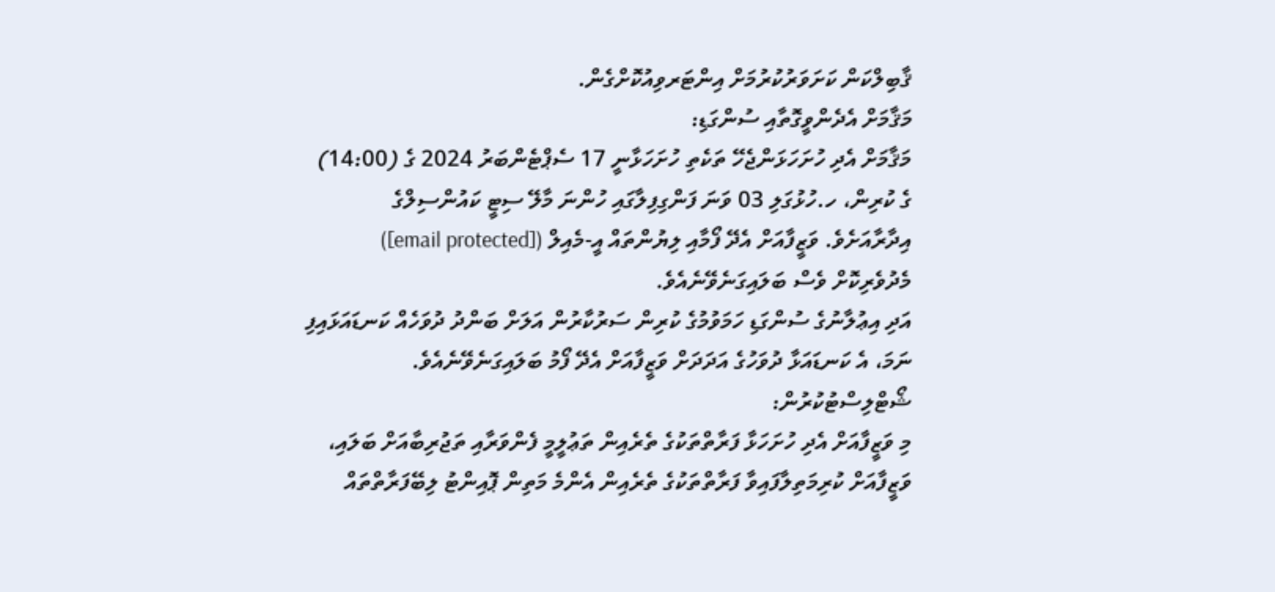ޤާބިލްކަން ކަށަވަރުކުރުމަށް އިންޓަރވިއުކޮށްގެން.
މަޤާމަށް އެދެންވީގޮތާއި ސުންގަޑި:
މަޤާމަށް އެދި ހުށަހަޅަންޖެހޭ ތަކެތި ހުށަހަޅާނީ 17 ސެޕްޓެންބަރު 2024 ގެ (14:00) ގެ ކުރިން، ހ.ހުޅުގަލި 03 ވަނަ ފަންގިފިލާގައި ހުންނަ މާލޭ ސިޓީ ކައުންސިލްގެ އިދާރާއަށެވެ. ވަޒީފާއަށް އެދޭ ފޯމާއި ލިޔުންތައް އީ-މެއިލް ([email protected]) މެދުވެރިކޮށް ވެސް ބަލައިގަނެވޭނެއެވެ.
އަދި އިޢުލާނުގެ ސުންގަޑި ހަމަވުމުގެ ކުރިން ސަރުކާރުން އަލަށް ބަންދު ދުވަހެއް ކަނޑައަޅައިފި ނަމަ، އެ ކަނޑައަޅާ ދުވަހުގެ އަދަދަށް ވަޒީފާއަށް އެދޭ ފޯމު ބަލައިގަނެވޭނެއެވެ.
ޝޯޓްލިސްޓުކުރުން:
މި ވަޒީފާއަށް އެދި ހުށަހަޅާ ފަރާތްތަކުގެ ތެރެއިން ތަޢުލީމީ ފެންވަރާއި ތަޖުރިބާއަށް ބަލައި، ވަޒީފާއަށް ކުރިމަތިލާފައިވާ ފަރާތްތަކުގެ ތެރެއިން އެންމެ މަތިން ޕޮއިންޓު ލިބޭފަރާތްތައް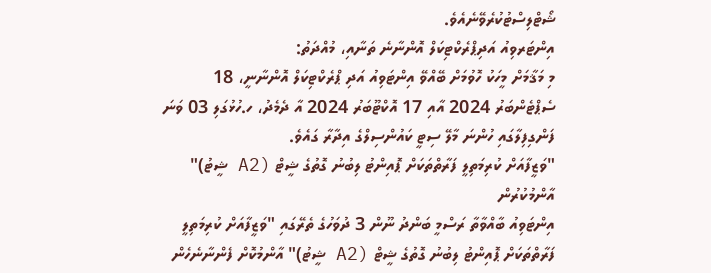ޝޯޓްލިސްޓުކުރެވޭނެއެވެ.
އިންޓަރވިއު އަދިޕްރެކްޓިކަލް އޮންނާނެ ތަނާއި، މުއްދަތު:
މި މަޤާމަށް މީހަކު ހޮވުމަށް ބޭއްވޭ އިންޓަވިއު އަދި ޕްރެކްޓިކަލް އޮންނާނީ، 18 ސެޕްޓެންބަރު 2024 އާއި 17 އޮކްޓޫބަރު 2024 އާ ދެމެދު، ހ.ހުޅުގަލި 03 ވަނަ ފަންގިފިލާގައި ހުންނަ މާލޭ ސިޓީ ކައުންސިލްގެ އިދާރާ ގައެވެ.
"ވަޒީފާއަށް ކުރިމަތިލީ ފަރާތްތަކަށް ޕޮއިންޓު ލިބުނު ގޮތުގެ ޝީޓް (A2 ޝީޓު)" އާންމުކުރުން
އިންޓަވިއު ބާއްވާތާ ރަސްމީ ބަންދު ނޫން 3 ދުވަހުގެ ތެރޭގައި "ވަޒީފާއަށް ކުރިމަތިލީ ފަރާތްތަކަށް ޕޮއިންޓު ލިބުނު ގޮތުގެ ޝީޓް (A2 ޝީޓު)" އާންމުކޮށް ފެންނާނެހެން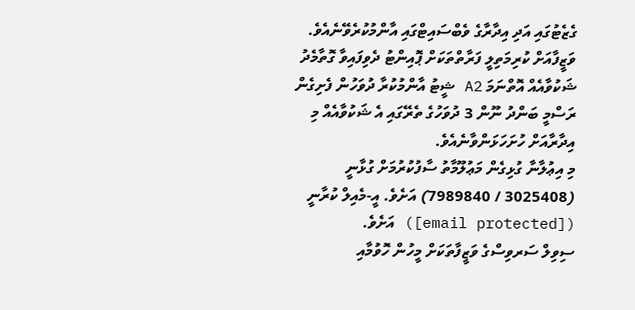ގެޒެޓުގައި އަދި އިދާރާގެ ވެބްސައިޓްގައި އާންމުކުރެވޭނެއެވެ. ވަޒީފާއަށް ކުރިމަތިލީ ފަރާތްތަކަށް ޕޮއިންޓު ދެވިފައިވާ ގޮތާމެދު ޝަކުވާއެއް އޮތްނަމަ A2 ޝީޓު އާންމުކުރާ ދުވަހުން ފެށިގެން ރަސްމީ ބަންދު ނޫން 3 ދުވަހުގެ ތެރޭގައި އެ ޝަކުވާއެއް މި އިދާރާއަށް ހުށަހަޅަންވާނެއެވެ.
މި އިޢުލާނާ ގުޅިގެން މަޢުލޫމާތު ސާފުކުރުމަށް ގުޅާނީ (3025408 / 7989840) އަށެވެ. އީ-މެއިލް ކުރާނީ ([email protected]) އަށެވެ.
ސިވިލް ސަރވިސްގެ ވަޒީފާތަކަށް މީހުން ހޮވުމާއި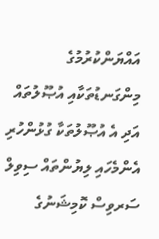އައްޔަންކުރުމުގެ މިންގަނޑުތަކާއި އުޞޫލުތައް އަދި އެ އުޞޫލުތަކާ ގުޅުންހުރި އެންމެހައި ލިޔުންތައް ސިވިލް ސަރވިސް ކޮމިޝަނުގެ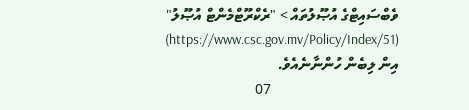ވެބްސައިޓްގެ އުޞޫލުތައް > "ރެކްރޫޓްމެންޓް އުޞޫލު" (https://www.csc.gov.mv/Policy/Index/51) އިން ލިބެން ހުންނާނެއެވެ.
                                   07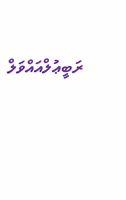ރަބީޢުލްއައްވަލް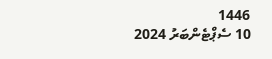1446
10 ސެޕްޓެންބަރު 2024